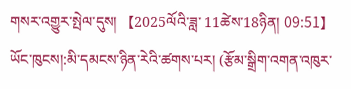གསར་འགྱུར་སྤེལ་དུས། 【2025ལོའི་ཟླ་ 11ཚེས་18ཉིན། 09:51】 ཡོང་ཁུངས།:མི་དམངས་ཉིན་རེའི་ཚགས་པར། (རྩོམ་སྒྲིག་འགན་འཁུར་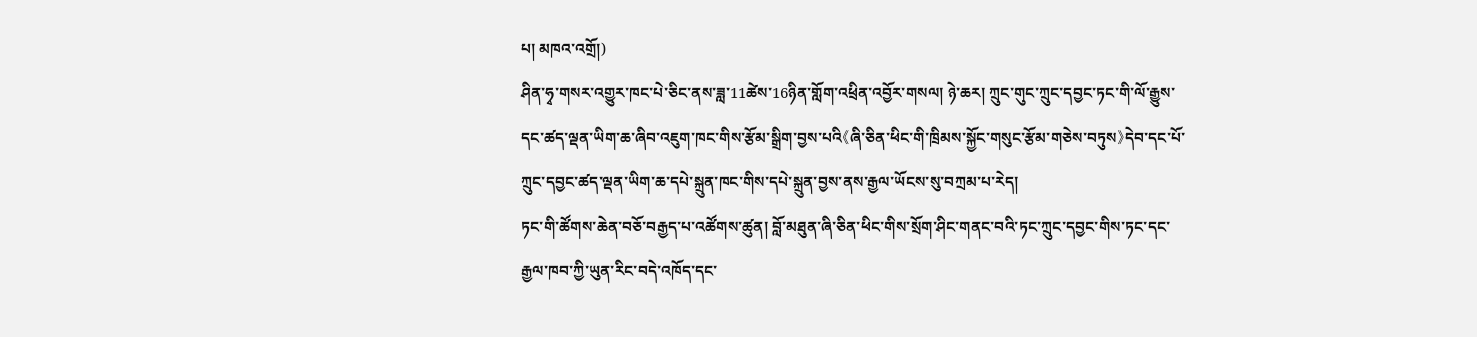པ། མཁའ་འགྲོ།)
ཤིན་ཧྭ་གསར་འགྱུར་ཁང་པེ་ཅིང་ནས་ཟླ་11ཚེས་16ཉིན་གློག་འཕྲིན་འབྱོར་གསལ། ཉེ་ཆར། ཀྲུང་གུང་ཀྲུང་དབྱང་ཏང་གི་ལོ་རྒྱུས་དང་ཚད་ལྡན་ཡིག་ཆ་ཞིབ་འཇུག་ཁང་གིས་རྩོམ་སྒྲིག་བྱས་པའི《ཞི་ཅིན་ཕིང་གི་ཁྲིམས་སྐྱོང་གསུང་རྩོམ་གཅེས་བཏུས》དེབ་དང་པོ་ཀྲུང་དབྱང་ཚད་ལྡན་ཡིག་ཆ་དཔེ་སྐྲུན་ཁང་གིས་དཔེ་སྐྲུན་བྱས་ནས་རྒྱལ་ཡོངས་སུ་བཀྲམ་པ་རེད།
ཏང་གི་ཚོགས་ཆེན་བཅོ་བརྒྱད་པ་འཚོགས་ཚུན། བློ་མཐུན་ཞི་ཅིན་ཕིང་གིས་སྲོག་ཤིང་གནང་བའི་ཏང་ཀྲུང་དབྱང་གིས་ཏང་དང་རྒྱལ་ཁབ་ཀྱི་ཡུན་རིང་བདེ་འཁོད་དང་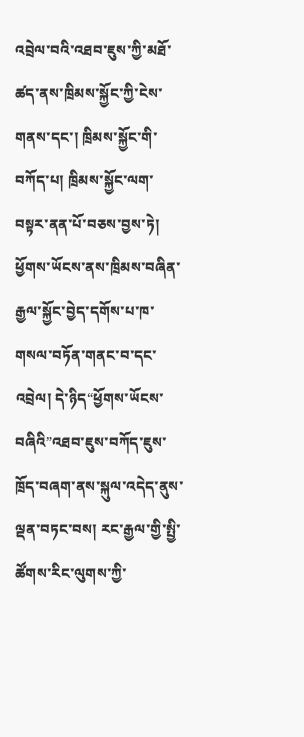འབྲེལ་བའི་འཐབ་ཇུས་ཀྱི་མཐོ་ཚད་ནས་ཁྲིམས་སྐྱོང་ཀྱི་ངེས་གནས་དང་། ཁྲིམས་སྐྱོང་གི་བཀོད་པ། ཁྲིམས་སྐྱོང་ལག་བསྟར་ནན་པོ་བཅས་བྱས་ཏེ། ཕྱོགས་ཡོངས་ནས་ཁྲིམས་བཞིན་རྒྱལ་སྐྱོང་བྱེད་དགོས་པ་ཁ་གསལ་བཏོན་གནང་བ་དང་འབྲེལ། དེ་ཉིད“ཕྱོགས་ཡོངས་བཞིའི”འཐབ་ཇུས་བཀོད་ཇུས་ཁྲོད་བཞག་ནས་སྐུལ་འདེད་ནུས་ལྡན་བཏང་བས། རང་རྒྱལ་གྱི་སྤྱི་ཚོགས་རིང་ལུགས་ཀྱི་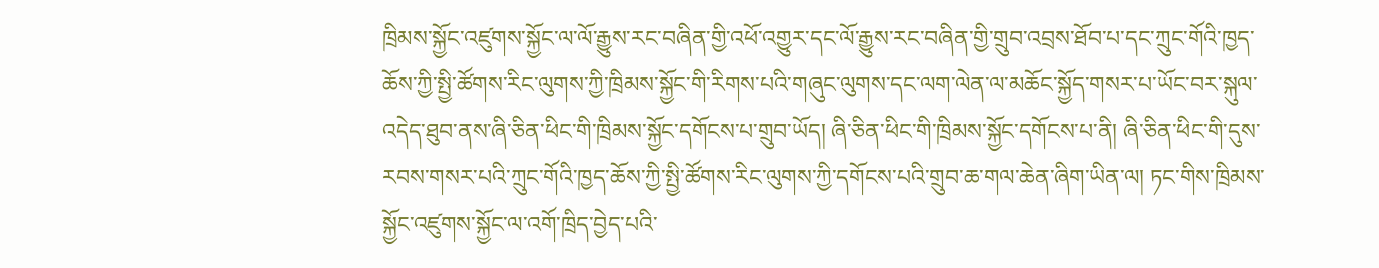ཁྲིམས་སྐྱོང་འཛུགས་སྐྱོང་ལ་ལོ་རྒྱུས་རང་བཞིན་གྱི་འཕོ་འགྱུར་དང་ལོ་རྒྱུས་རང་བཞིན་གྱི་གྲུབ་འབྲས་ཐོབ་པ་དང་ཀྲུང་གོའི་ཁྱད་ཆོས་ཀྱི་སྤྱི་ཚོགས་རིང་ལུགས་ཀྱི་ཁྲིམས་སྐྱོང་གི་རིགས་པའི་གཞུང་ལུགས་དང་ལག་ལེན་ལ་མཆོང་སྐྱོད་གསར་པ་ཡོང་བར་སྐུལ་འདེད་ཐུབ་ནས་ཞི་ཅིན་ཕིང་གི་ཁྲིམས་སྐྱོང་དགོངས་པ་གྲུབ་ཡོད། ཞི་ཅིན་ཕིང་གི་ཁྲིམས་སྐྱོང་དགོངས་པ་ནི། ཞི་ཅིན་ཕིང་གི་དུས་རབས་གསར་པའི་ཀྲུང་གོའི་ཁྱད་ཆོས་ཀྱི་སྤྱི་ཚོགས་རིང་ལུགས་ཀྱི་དགོངས་པའི་གྲུབ་ཆ་གལ་ཆེན་ཞིག་ཡིན་ལ། ཏང་གིས་ཁྲིམས་སྐྱོང་འཛུགས་སྐྱོང་ལ་འགོ་ཁྲིད་བྱེད་པའི་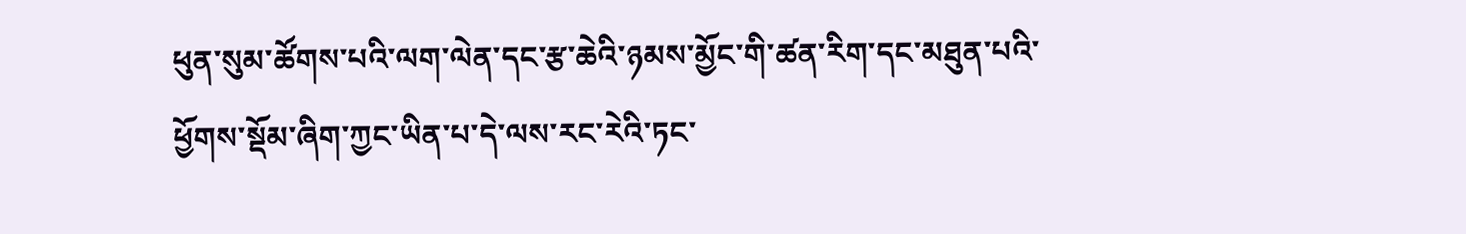ཕུན་སུམ་ཚོགས་པའི་ལག་ལེན་དང་རྩ་ཆེའི་ཉམས་མྱོང་གི་ཚན་རིག་དང་མཐུན་པའི་ཕྱོགས་སྡོམ་ཞིག་ཀྱང་ཡིན་པ་དེ་ལས་རང་རེའི་ཏང་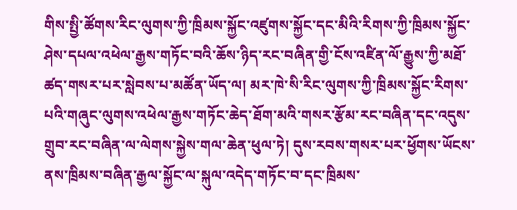གིས་སྤྱི་ཚོགས་རིང་ལུགས་ཀྱི་ཁྲིམས་སྐྱོང་འཛུགས་སྐྱོང་དང་མིའི་རིགས་ཀྱི་ཁྲིམས་སྐྱོང་ཤེས་དཔལ་འཕེལ་རྒྱས་གཏོང་བའི་ཆོས་ཉིད་རང་བཞིན་གྱི་ངོས་འཛིན་ལོ་རྒྱུས་ཀྱི་མཐོ་ཚད་གསར་པར་སླེབས་པ་མཚོན་ཡོད་ལ། མར་ཁེ་སི་རིང་ལུགས་ཀྱི་ཁྲིམས་སྐྱོང་རིགས་པའི་གཞུང་ལུགས་འཕེལ་རྒྱས་གཏོང་ཆེད་ཐོག་མའི་གསར་རྩོམ་རང་བཞིན་དང་འདུས་གྲུབ་རང་བཞིན་ལ་ལེགས་སྐྱེས་གལ་ཆེན་ཕུལ་ཏེ། དུས་རབས་གསར་པར་ཕྱོགས་ཡོངས་ནས་ཁྲིམས་བཞིན་རྒྱལ་སྐྱོང་ལ་སྐུལ་འདེད་གཏོང་བ་དང་ཁྲིམས་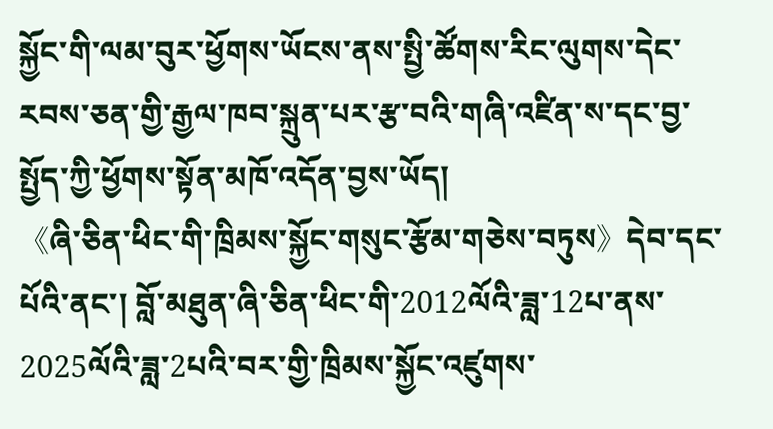སྐྱོང་གི་ལམ་བུར་ཕྱོགས་ཡོངས་ནས་སྤྱི་ཚོགས་རིང་ལུགས་དེང་རབས་ཅན་གྱི་རྒྱལ་ཁབ་སྐྲུན་པར་རྩ་བའི་གཞི་འཛིན་ས་དང་བྱ་སྤྱོད་ཀྱི་ཕྱོགས་སྟོན་མཁོ་འདོན་བྱས་ཡོད།
《ཞི་ཅིན་ཕིང་གི་ཁྲིམས་སྐྱོང་གསུང་རྩོམ་གཅེས་བཏུས》དེབ་དང་པོའི་ནང་། བློ་མཐུན་ཞི་ཅིན་ཕིང་གི་2012ལོའི་ཟླ་12པ་ནས་2025ལོའི་ཟླ་2པའི་བར་གྱི་ཁྲིམས་སྐྱོང་འཛུགས་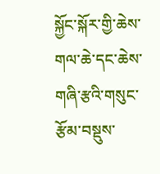སྐྱོང་སྐོར་གྱི་ཆེས་གལ་ཆེ་དང་ཆེས་གཞི་རྩའི་གསུང་རྩོམ་བསྡུས་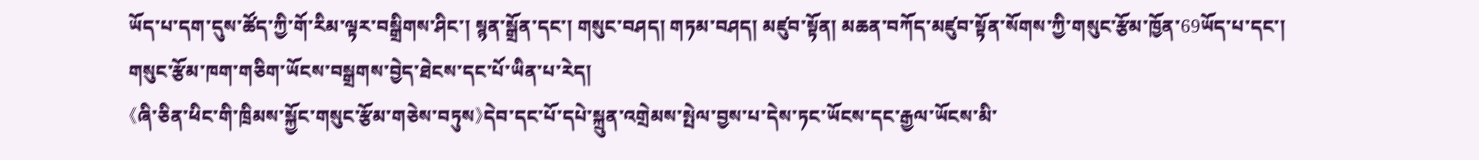ཡོད་པ་དག་དུས་ཚོད་ཀྱི་གོ་རིམ་ལྟར་བསྒྲིགས་ཤིང་། སྙན་སྒྲོན་དང་། གསུང་བཤད། གཏམ་བཤད། མཛུབ་སྟོན། མཆན་བཀོད་མཛུབ་སྟོན་སོགས་ཀྱི་གསུང་རྩོམ་ཁྱོན་69ཡོད་པ་དང་། གསུང་རྩོམ་ཁག་གཅིག་ཡོངས་བསྒྲགས་བྱེད་ཐེངས་དང་པོ་ཡིན་པ་རེད།
《ཞི་ཅིན་ཕིང་གི་ཁྲིམས་སྐྱོང་གསུང་རྩོམ་གཅེས་བཏུས》དེབ་དང་པོ་དཔེ་སྐྲུན་འགྲེམས་སྤེལ་བྱས་པ་དེས་ཏང་ཡོངས་དང་རྒྱལ་ཡོངས་མི་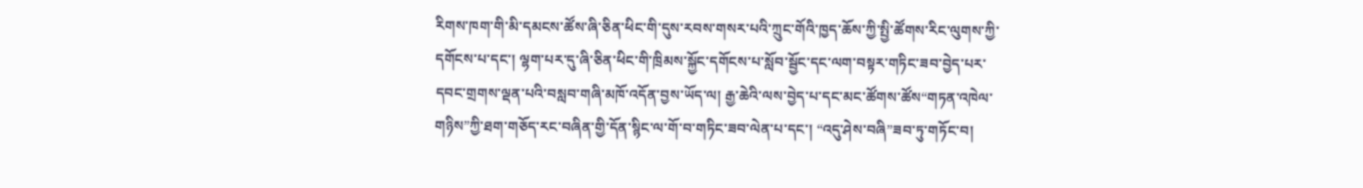རིགས་ཁག་གི་མི་དམངས་ཚོས་ཞི་ཅིན་ཕིང་གི་དུས་རབས་གསར་པའི་ཀྲུང་གོའི་ཁྱད་ཆོས་ཀྱི་སྤྱི་ཚོགས་རིང་ལུགས་ཀྱི་དགོངས་པ་དང་། ལྷག་པར་དུ་ཞི་ཅིན་ཕིང་གི་ཁྲིམས་སྐྱོང་དགོངས་པ་སློབ་སྦྱོང་དང་ལག་བསྟར་གཏིང་ཟབ་བྱེད་པར་དབང་གྲགས་ལྡན་པའི་བསླབ་གཞི་མཁོ་འདོན་བྱས་ཡོད་ལ། རྒྱ་ཆེའི་ལས་བྱེད་པ་དང་མང་ཚོགས་ཚོས“གཏན་འཁེལ་གཉིས”ཀྱི་ཐག་གཅོད་རང་བཞིན་གྱི་དོན་སྙིང་ལ་གོ་བ་གཏིང་ཟབ་ལེན་པ་དང་། “འདུ་ཤེས་བཞི”ཟབ་ཏུ་གཏོང་བ།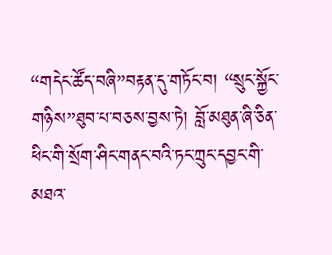“གདེང་ཚོད་བཞི”བརྟན་དུ་གཏོང་བ། “སྲུང་སྐྱོང་གཉིས”ཐུབ་པ་བཅས་བྱས་ཏེ། བློ་མཐུན་ཞི་ཅིན་ཕིང་གི་སྲོག་ཤིང་གནང་བའི་ཏང་ཀྲུང་དབྱང་གི་མཐའ་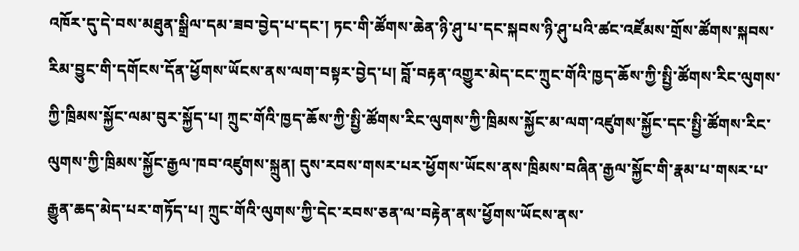འཁོར་དུ་དེ་བས་མཐུན་སྒྲིལ་དམ་ཟབ་བྱེད་པ་དང་། ཏང་གི་ཚོགས་ཆེན་ཉི་ཤུ་པ་དང་སྐབས་ཉི་ཤུ་པའི་ཚང་འཛོམས་གྲོས་ཚོགས་སྐབས་རིམ་བྱུང་གི་དགོངས་དོན་ཕྱོགས་ཡོངས་ནས་ལག་བསྟར་བྱེད་པ། བློ་བརྟན་འགྱུར་མེད་ངང་ཀྲུང་གོའི་ཁྱད་ཆོས་ཀྱི་སྤྱི་ཚོགས་རིང་ལུགས་ཀྱི་ཁྲིམས་སྐྱོང་ལམ་བུར་སྐྱོད་པ། ཀྲུང་གོའི་ཁྱད་ཆོས་ཀྱི་སྤྱི་ཚོགས་རིང་ལུགས་ཀྱི་ཁྲིམས་སྐྱོང་མ་ལག་འཛུགས་སྐྱོང་དང་སྤྱི་ཚོགས་རིང་ལུགས་ཀྱི་ཁྲིམས་སྐྱོང་རྒྱལ་ཁབ་འཛུགས་སྐྲུན། དུས་རབས་གསར་པར་ཕྱོགས་ཡོངས་ནས་ཁྲིམས་བཞིན་རྒྱལ་སྐྱོང་གི་རྣམ་པ་གསར་པ་རྒྱུན་ཆད་མེད་པར་གཏོད་པ། ཀྲུང་གོའི་ལུགས་ཀྱི་དེང་རབས་ཅན་ལ་བརྟེན་ནས་ཕྱོགས་ཡོངས་ནས་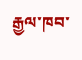རྒྱལ་ཁབ་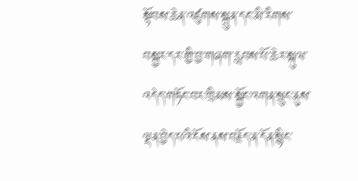སྟོབས་ཆེན་འཛུགས་སྐྲུན་དང་མི་རིགས་བསྐྱར་དར་གྱི་བྱ་གཞག་རླབས་པོ་ཆེར་སྐུལ་འདེད་གཏོང་བར་ཁྲིམས་སྐྱོང་འགན་སྲུང་ནུས་ལྡན་བྱེད་པའི་ངོས་ནས་བརྗོད་ན་དོན་སྙིང་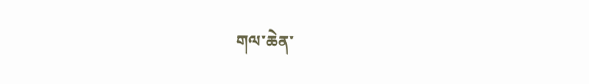གལ་ཆེན་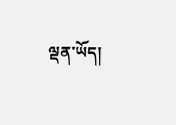ལྡན་ཡོད།